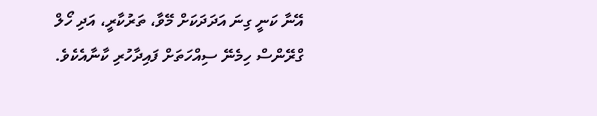އޭނާ ކަނީ ގިނަ އަދަދަކަށް މޭވާ، ތަރުކާރީ، އަދި ހޯލް ގްރޭންސް ހިމެނޭ ސިއްހަތަށް ފައިދާހުރި ކާނާއެކެވެ.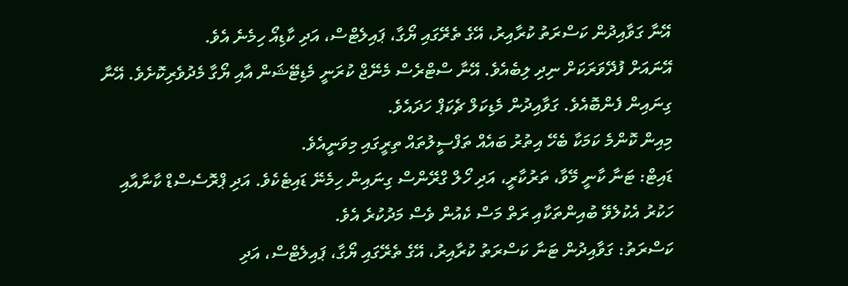އޭނާ ގަވާއިދުން ކަސްރަތު ކުރާއިރު، އޭގެ ތެރޭގައި ޔޯގާ، ޕައިލެޓްސް، އަދި ކާޑިއޯ ހިމެނެ އެވެ.
އޭނައަށް ފުދޭވަރަކަށް ނިދި ލިބެއެވެ. އޭނާ ސްޓްރެސް މެނޭޖް ކުރަނީ މެޑިޓޭޝަން އާއި ޔޯގާ މެދުވެރިކޮށެވެ. އޭނާ ގިނައިން ފެންބޮއެވެ. ގަވާއިދުން މެޑިކަލް ޗެކަޕް ހަދައެވެ.
މިއިން ކޮންމެ ކަމަކާ ބެހޭ އިތުރު ބައެއް ތަފްސީލުތައް ތިރީގައި މިވަނީއެވެ.
ޑައިޓް: ޓަނާ ކާނީ މޭވާ، ތަރުކާރީ، އަދި ހޯލް ގްރޭންސް ގިނައިން ހިމެނޭ ޑައިޓެކެވެ. އަދި ޕްރޮސެސްޑް ކާނާއާއި ހަކުރު އެކުލެވޭ ބުއިންތަކާއި ރަތް މަސް ކެއުން ވެސް މަދުކުރެ އެވެ.
ކަސްރަތު: ގަވާއިދުން ޓަނާ ކަސްރަތު ކުރާއިރު، އޭގެ ތެރޭގައި ޔޯގާ، ޕައިލެޓްސް، އަދި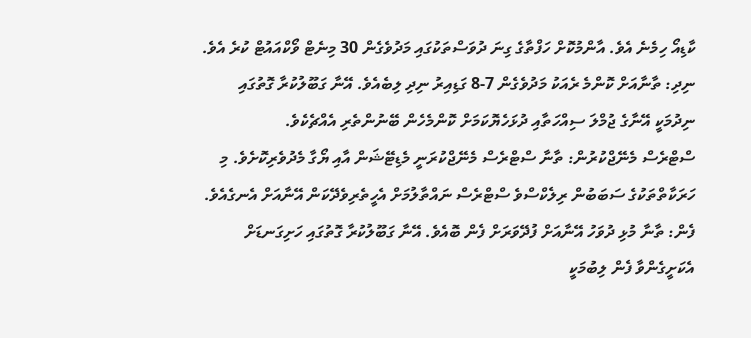ކާޑިއޯ ހިމެނެ އެވެ. އާންމުކޮށް ހަފްތާގެ ގިނަ ދުވަސްތަކުގައި މަދުވެގެން 30 މިނެޓް ވޯކްއައުޓް ކުރެ އެވެ.
ނިދި: ތާނާއަށް ކޮންމެ ރެއަކު މަދުވެގެން 7-8 ގަޑިއިރު ނިދި ލިބެއެވެ. އޭނާ ގަބޫލުކުރާ ގޮތުގައި ނިދުމަކީ އޭނާގެ ޖުމްލަ ސިއްހަތާއި ދުޅަހެޔޮކަމަށް ކޮންމެހެން ބޭނުންތެރި އެއްޗެކެވެ.
ސްޓްރެސް މެނޭޖްކުރުން: ތާނާ ސްޓްރެސް މެނޭޖްކުރަނީ މެޑިޓޭޝަން އާއި ޔޯގާ މެދުވެރިކޮށެވެ. މި ހަރަކާތްތަކުގެ ސަބަބުން ރިލެކްސްވެ ސްޓްރެސް ނައްތާލުމަށް އެހީތެރިވެދޭކަން އޭނާއަށް އެނގެއެވެ.
ފެން: ތާނާ މުޅި ދުވަހު އޭނާއަށް ފުދޭވަރަށް ފެން ބޮއެވެ. އޭނާ ގަބޫލުކުރާ ގޮތުގައި ހަށިގަނޑަށް އެކަށީގެންވާ ފެން ލިބުމަކީ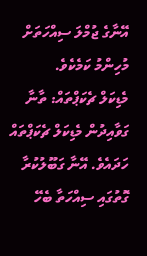އޭނާގެ ޖުމްލަ ސިއްހަތަށް މުހިންމު ކަމެކެވެ.
މެޑިކަލް ޗެކަޕްތައް: ތާނާ ގަވާއިދުން މެޑިކަލް ޗެކަޕްތައް ހަދައެވެ. އޭނާ ގަބޫލުކުރާ ގޮތުގައި ސިއްހަތާ ބެހޭ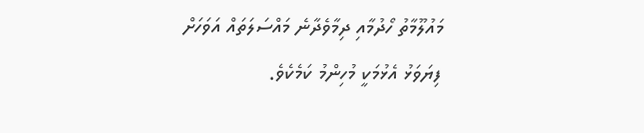މައުލޫމާތު ހޯދުމާއި ދިމާވެދާނެ މައްސަލަތައް އަވަހަށް ފިޔަވަޅު އެޅުމަކީ މުހިންމު ކަމެކެވެ.